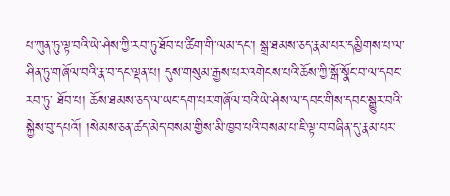པ་ཀུན་ཏུ་ལྟ་བའི་ཡེ་ཤེས་ཀྱི་རབ་ཏུ་ཐོབ་པ་ཚིག་གི་ལམ་དང་། སྒྲ་ཐམས་ཅད་རྣམ་པར་དམྱིགས་པ་ལ་ཤིན་ཏུ་གཞོལ་བའི་རྣ་བ་དང་ལྡན་པ། དུས་གསུམ་རྒྱས་པར་འགེངས་པའི་ཆོས་ཀྱི་སྒོ་སྣོང་བ་ལ་དབང་རབ་ཏུ་ ཐོབ་པ། ཆོས་ཐམས་ཅད་ལ་ཡང་དག་པར་གཞོལ་བའི་ཡེ་ཤེས་ལ་དབང་གིས་དབང་སྒྱུར་བའི་སྐྱེས་བུ་དཔའོ། །སེམས་ཅན་ཚད་མེད་བསམ་གྱིས་མི་ཁྱབ་པའི་བསམ་པ་ཇི་ལྟ་བ་བཞིན་དུ་རྣམ་པར་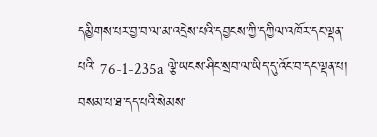དམྱིགས་པར་བྱ་བ་ལ་མ་འདྲེས་པའི་དབྱངས་ཀྱི་དཀྱིལ་འཁོར་དང་ལྡན་པའི་ 76-1-235a ལྕེ་ཡངས་ཤིང་སྲབ་ལ་ཡིད་དུ་འོང་བ་དང་ལྡན་པ། བསམ་པ་ཐ་དད་པའི་སེམས་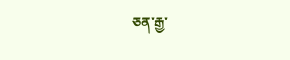ཅན་རྒྱ་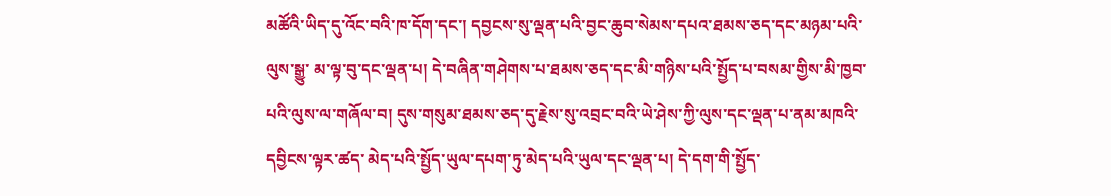མཚོའི་ཡིད་དུ་འོང་བའི་ཁ་དོག་དང་། དབྱངས་སུ་ལྡན་པའི་བྱང་ཆུབ་སེམས་དཔའ་ཐམས་ཅད་དང་མཉམ་པའི་ལུས་སྒྱུ་ མ་ལྟ་བུ་དང་ལྡན་པ། དེ་བཞིན་གཤེགས་པ་ཐམས་ཅད་དང་མི་གཉིས་པའི་སྤྱོད་པ་བསམ་གྱིས་མི་ཁྱབ་པའི་ལུས་ལ་གཞོལ་བ། དུས་གསུམ་ཐམས་ཅད་དུ་རྗེས་སུ་འབྲང་བའི་ཡེ་ཤེས་ཀྱི་ལུས་དང་ལྡན་པ་ནམ་མཁའི་དབྱིངས་ལྟར་ཚད་ མེད་པའི་སྤྱོད་ཡུལ་དཔག་ཏུ་མེད་པའི་ཡུལ་དང་ལྡན་པ། དེ་དག་གི་སྤྱོད་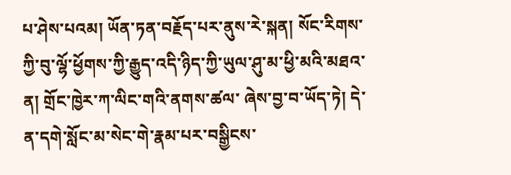པ་ཤེས་པའམ། ཡོན་ཏན་བརྗོད་པར་ནུས་རེ་སྐན། སོང་རིགས་ཀྱི་བུ་ལྷོ་ཕྱོགས་ཀྱི་རྒྱུད་འདི་ཉིད་ཀྱི་ཡུལ་ཤུ་མ་ཕྱི་མའི་མཐའ་ན། གྲོང་ཁྱེར་ཀ་ལིང་གའི་ནགས་ཚལ་ ཞེས་བྱ་བ་ཡོད་ཏེ། དེ་ན་དགེ་སློང་མ་སེང་གེ་རྣམ་པར་བསྒྱིངས་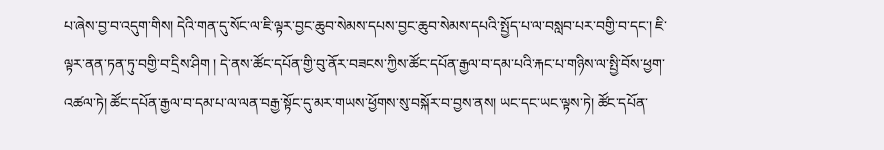པ་ཞེས་བྱ་བ་འདུག་གིས། དེའི་གན་དུ་སོང་ལ་ཇི་ལྟར་བྱང་ཆུབ་སེམས་དཔས་བྱང་ཆུབ་སེམས་དཔའི་སྤྱོད་པ་ལ་བསླབ་པར་བགྱི་བ་དང་། ཇི་ལྟར་ནན་ཏན་ཏུ་བགྱི་བ་དྲིས་ཤིག ། དེ་ནས་ཚོང་དཔོན་གྱི་བུ་ནོར་བཟངས་ཀྱིས་ཚོང་དཔོན་རྒྱལ་བ་དམ་པའི་རྐང་པ་གཉིས་ལ་སྤྱི་བོས་ཕྱག་འཚལ་ཏེ། ཚོང་དཔོན་རྒྱལ་བ་དམ་པ་ལ་ལན་བརྒྱ་སྟོང་དུ་མར་གཡས་ཕྱོགས་སུ་བསྐོར་བ་བྱས་ནས། ཡང་དང་ཡང་ལྟས་ཏེ། ཚོང་དཔོན་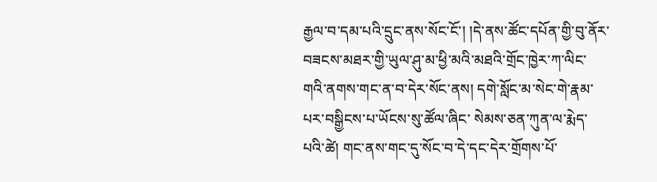རྒྱལ་བ་དམ་པའི་དྲུང་ནས་སོང་ངོ་། །དེ་ནས་ཚོང་དཔོན་གྱི་བུ་ནོར་བཟངས་མཐར་གྱི་ཡུལ་ཤུ་མ་ཕྱི་མའི་མཐའི་གྲོང་ཁྱེར་ཀ་ལིང་གའི་ནགས་གང་ན་བ་དེར་སོང་ནས། དགེ་སློང་མ་སེང་གེ་རྣམ་པར་བསྒྱིངས་པ་ཡོངས་སུ་ཚོལ་ཞིང་ སེམས་ཅན་ཀུན་ལ་རྨེད་པའི་ཚེ། གང་ནས་གང་དུ་སོང་བ་དེ་དང་དེར་གྲོགས་པོ་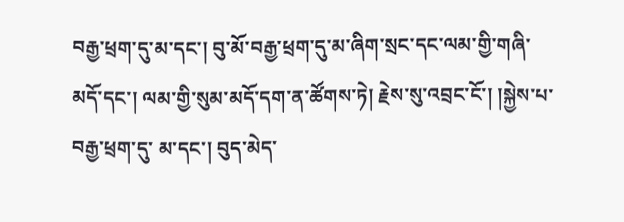བརྒྱ་ཕྲག་དུ་མ་དང་། བུ་མོ་བརྒྱ་ཕྲག་དུ་མ་ཞིག་སྲང་དང་ལམ་གྱི་གཞི་མདོ་དང་། ལམ་གྱི་སུམ་མདོ་དག་ན་ཚོགས་ཏེ། རྗེས་སུ་འབྲང་ངོ་། །སྐྱེས་པ་བརྒྱ་ཕྲག་དུ་ མ་དང་། བུད་མེད་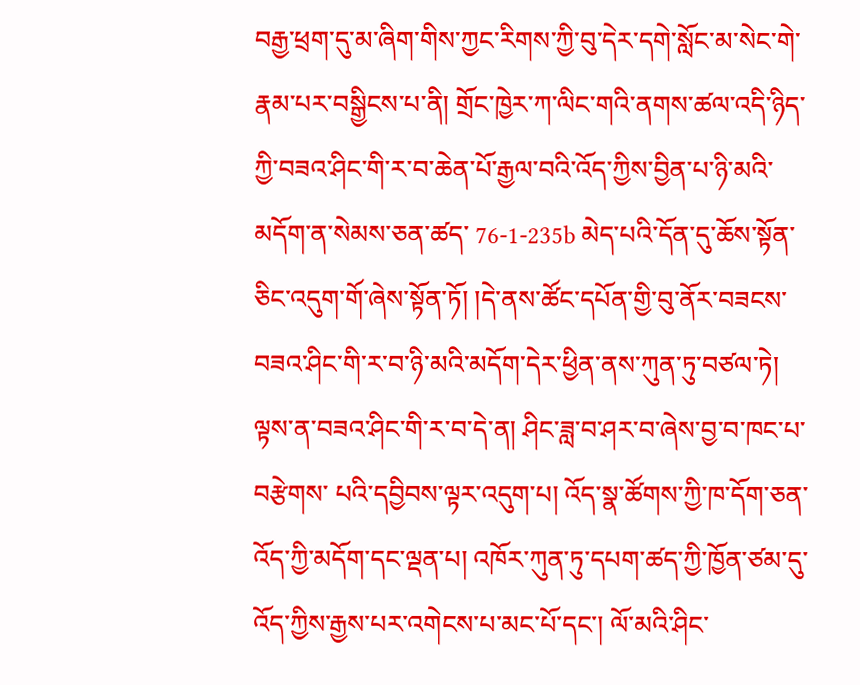བརྒྱ་ཕྲག་དུ་མ་ཞིག་གིས་ཀྱང་རིགས་ཀྱི་བུ་དེར་དགེ་སློང་མ་སེང་གེ་རྣམ་པར་བསྒྱིངས་པ་ནི། གྲོང་ཁྱེར་ཀ་ལིང་གའི་ནགས་ཚལ་འདི་ཉིད་ཀྱི་བཟའ་ཤིང་གི་ར་བ་ཆེན་པོ་རྒྱལ་བའི་འོད་ཀྱིས་བྱིན་པ་ཉི་མའི་མདོག་ན་སེམས་ཅན་ཚད་ 76-1-235b མེད་པའི་དོན་དུ་ཆོས་སྟོན་ཅིང་འདུག་གོ་ཞེས་སྟོན་ཏོ། །དེ་ནས་ཚོང་དཔོན་གྱི་བུ་ནོར་བཟངས་བཟའ་ཤིང་གི་ར་བ་ཉི་མའི་མདོག་དེར་ཕྱིན་ནས་ཀུན་ཏུ་བཙལ་ཏེ། ལྟས་ན་བཟའ་ཤིང་གི་ར་བ་དེ་ན། ཤིང་ཟླ་བ་ཤར་བ་ཞེས་བྱ་བ་ཁང་པ་བརྩེགས་ པའི་དབྱིབས་ལྟར་འདུག་པ། འོད་སྣ་ཚོགས་ཀྱི་ཁ་དོག་ཅན་འོད་ཀྱི་མདོག་དང་ལྡན་པ། འཁོར་ཀུན་ཏུ་དཔག་ཚད་ཀྱི་ཁྱོན་ཙམ་དུ་འོད་ཀྱིས་རྒྱས་པར་འགེངས་པ་མང་པོ་དང་། ལོ་མའི་ཤིང་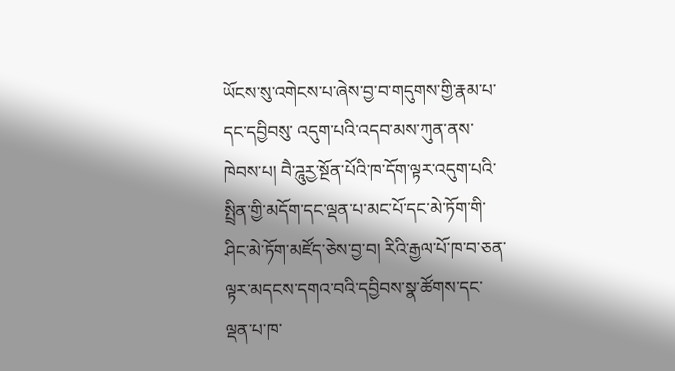ཡོངས་སུ་འགེངས་པ་ཞེས་བྱ་བ་གདུགས་གྱི་རྣམ་པ་དང་དབྱིབསུ་ འདུག་པའི་འདབ་མས་ཀུན་ནས་ཁེབས་པ། བཻ་ཌཱུརྱ་སྔོན་པོའི་ཁ་དོག་ལྟར་འདུག་པའི་སྤྲིན་གྱི་མདོག་དང་ལྡན་པ་མང་པོ་དང་མེ་ཏོག་གི་ཤིང་མེ་ཏོག་མཛོད་ཅེས་བྱ་བ། རིའི་རྒྱལ་པོ་ཁ་བ་ཅན་ལྟར་མདངས་དགའ་བའི་དབྱིབས་སྣ་ཚོགས་དང་ ལྡན་པ་ཁ་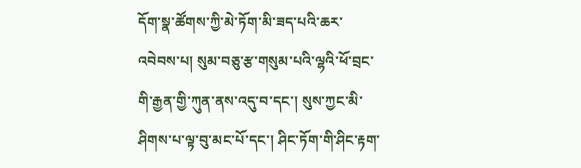དོག་སྣ་ཚོགས་ཀྱི་མེ་ཏོག་མི་ཟད་པའི་ཆར་འབེབས་པ། སུམ་བཅུ་རྩ་གསུམ་པའི་ལྷའི་ཕོ་བྲང་གི་རྒྱན་གྱི་ཀུན་ནས་འདུ་བ་དང་། སུས་ཀྱང་མི་ཤིགས་པ་ལྟ་བུ་མང་པོ་དང་། ཤིང་ཏོག་གི་ཤིང་རྟག་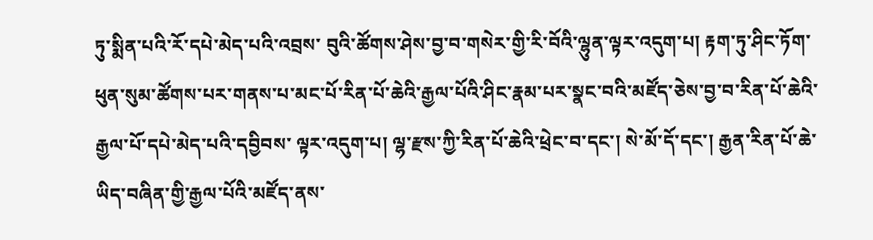ཏུ་སྨིན་པའི་རོ་དཔེ་མེད་པའི་འབྲས་ བུའི་ཚོགས་ཤེས་བྱ་བ་གསེར་གྱི་རི་བོའི་ལྷུན་ལྟར་འདུག་པ། རྟག་ཏུ་ཤིང་ཏོག་ཕུན་སུམ་ཚོགས་པར་གནས་པ་མང་པོ་རིན་པོ་ཆེའི་རྒྱལ་པོའི་ཤིང་རྣམ་པར་སྣང་བའི་མཛོད་ཅེས་བྱ་བ་རིན་པོ་ཆེའི་རྒྱལ་པོ་དཔེ་མེད་པའི་དབྱིབས་ ལྟར་འདུག་པ། ལྷ་རྫས་ཀྱི་རིན་པོ་ཆེའི་ཕྲེང་བ་དང་། སེ་མོ་དོ་དང་། རྒྱན་རིན་པོ་ཆེ་ཡིད་བཞིན་གྱི་རྒྱལ་པོའི་མཛོད་ནས་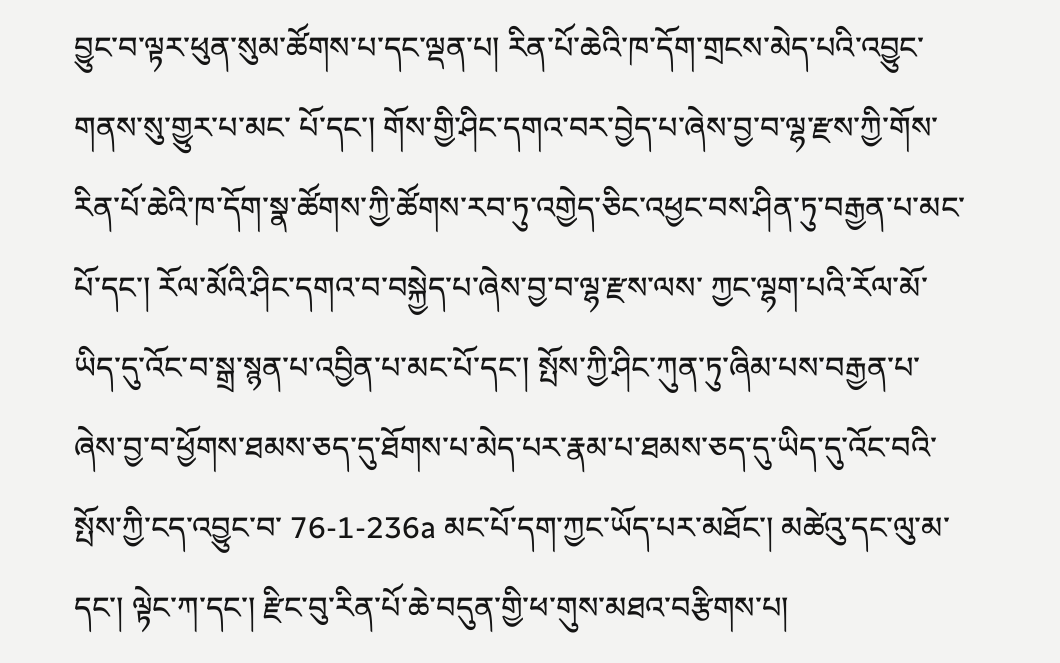བྱུང་བ་ལྟར་ཕུན་སུམ་ཚོགས་པ་དང་ལྡན་པ། རིན་པོ་ཆེའི་ཁ་དོག་གྲངས་མེད་པའི་འབྱུང་གནས་སུ་གྱུར་པ་མང་ པོ་དང་། གོས་གྱི་ཤིང་དགའ་བར་བྱེད་པ་ཞེས་བྱ་བ་ལྷ་རྫས་ཀྱི་གོས་རིན་པོ་ཆེའི་ཁ་དོག་སྣ་ཚོགས་ཀྱི་ཚོགས་རབ་ཏུ་འགྱེད་ཅིང་འཕྱང་བས་ཤིན་ཏུ་བརྒྱན་པ་མང་པོ་དང་། རོལ་མོའི་ཤིང་དགའ་བ་བསྐྱེད་པ་ཞེས་བྱ་བ་ལྷ་རྫས་ལས་ ཀྱང་ལྷག་པའི་རོལ་མོ་ཡིད་དུ་འོང་བ་སྒྲ་སྙན་པ་འབྱིན་པ་མང་པོ་དང་། སྤོས་ཀྱི་ཤིང་ཀུན་ཏུ་ཞིམ་པས་བརྒྱན་པ་ཞེས་བྱ་བ་ཕྱོགས་ཐམས་ཅད་དུ་ཐོགས་པ་མེད་པར་རྣམ་པ་ཐམས་ཅད་དུ་ཡིད་དུ་འོང་བའི་སྤོས་ཀྱི་ངད་འབྱུང་བ་ 76-1-236a མང་པོ་དག་ཀྱང་ཡོད་པར་མཐོང་། མཚེའུ་དང་ལུ་མ་དང་། ལྟེང་ཀ་དང་། རྫིང་བུ་རིན་པོ་ཆེ་བདུན་གྱི་ཕ་གུས་མཐའ་བརྩིགས་པ།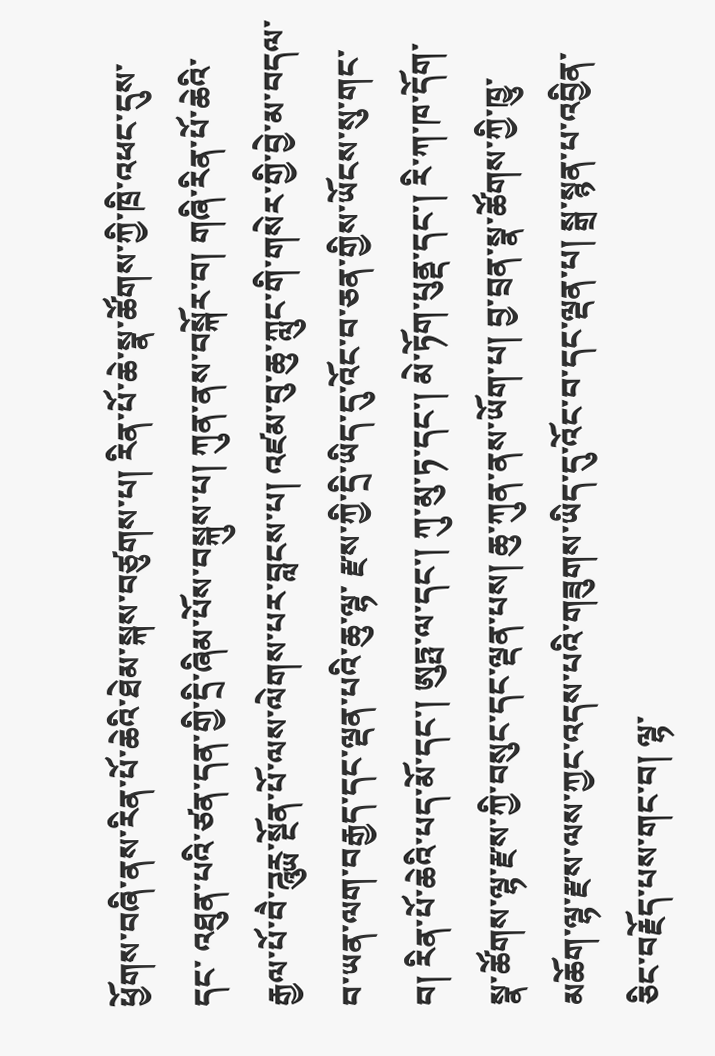ཕྱོགས་བཞི་ནས་རིན་པོ་ཆེའི་ཐེམ་སྐས་བཙུགས་པ། རིན་པོ་ཆེ་སྣ་ཚོགས་ཀྱི་ཁྲི་འཕང་དུས་དང་ འཐུན་པའི་ཙན་དན་གྱི་དྲི་ཞིམ་པོས་བསྐུས་པ། ཀུན་ནས་བསྐོར་བ། གཞི་རིན་པོ་ཆེའི་རྒྱལ་པོ་བཻ་ཌཱུཪྻ་སྔོན་པོ་ལས་ལེགས་པར་བླངས་པ། འཛམ་བུ་ཆུ་ཀླུང་གི་གསེར་གྱི་བྱེ་མ་བདལ་བ་ཡན་ལག་བརྒྱད་དང་ལྡན་པའི་ཆུ་ལྷ་ རྫས་ཀྱི་དྲི་ཡིད་དུ་འོང་བ་ཅན་གྱིས་ཡོངས་སུ་གང་བ། རིན་པོ་ཆེའི་པད་མོ་དང་། ཨུཏྤ་ལ་དང་། ཀུ་མུ་ཏ་དང་། མེ་ཏོག་པུནྡ་དང་། རི་ཀ་ཁ་དོག་སྣ་ཚོགས་ལྷ་རྫས་ཀྱི་བསུང་དང་ལྡན་པས། ཆུ་ཀུན་ནས་ཡོག་པ། བྱ་བྲན་སྣ་ཚོགས་ཀྱི་ཁྱུ་ མཆོག་ལྷ་རྫས་ལས་ཀྱང་འདས་པའི་གཟུགས་ཡིད་དུ་འོང་བ་དང་ལྡན་པ། སྒྲ་སྙན་པ་འབྱིན་ཅིང་བརྗོད་པས་གང་བ། ལྷ་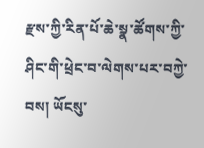རྫས་ཀྱི་རིན་པོ་ཆེ་སྣ་ཚོགས་ཀྱི་ཤིང་གི་ཕྲེང་བ་ལེགས་པར་བཀྱེ་བས། ཡོངསུ་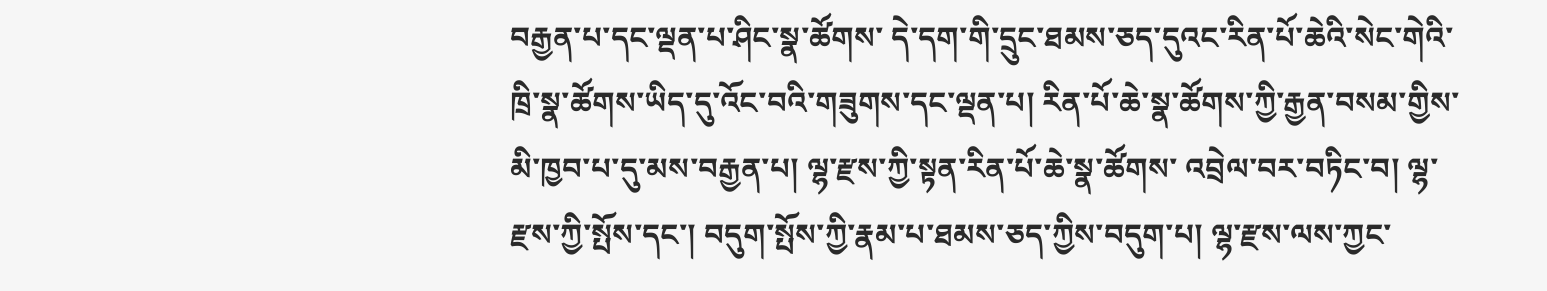བརྒྱན་པ་དང་ལྡན་པ་ཤིང་སྣ་ཚོགས་ དེ་དག་གི་དྲུང་ཐམས་ཅད་དུའང་རིན་པོ་ཆེའི་སེང་གེའི་ཁྲི་སྣ་ཚོགས་ཡིད་དུ་འོང་བའི་གཟུགས་དང་ལྡན་པ། རིན་པོ་ཆེ་སྣ་ཚོགས་ཀྱི་རྒྱན་བསམ་གྱིས་མི་ཁྱབ་པ་དུ་མས་བརྒྱན་པ། ལྷ་རྫས་ཀྱི་སྟན་རིན་པོ་ཆེ་སྣ་ཚོགས་ འབྲེལ་བར་བཏིང་བ། ལྷ་རྫས་ཀྱི་སྤོས་དང་། བདུག་སྤོས་ཀྱི་རྣམ་པ་ཐམས་ཅད་ཀྱིས་བདུག་པ། ལྷ་རྫས་ལས་ཀྱང་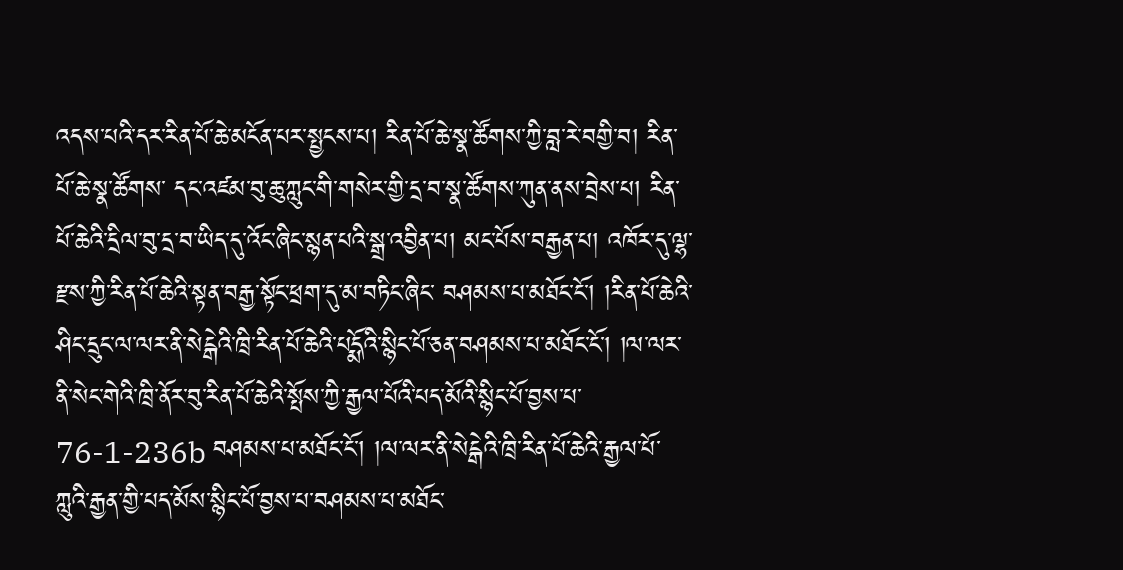འདས་པའི་དར་རིན་པོ་ཆེ་མངོན་པར་སྤྱངས་པ། རིན་པོ་ཆེ་སྣ་ཚོགས་ཀྱི་བླ་རེ་བགྱི་བ། རིན་པོ་ཆེ་སྣ་ཚོགས་ དང་འཛམ་བུ་ཆུ་ཀླུང་གི་གསེར་གྱི་དྲ་བ་སྣ་ཚོགས་ཀུན་ནས་བྲེས་པ། རིན་པོ་ཆེའི་དྲིལ་བུ་དྲ་བ་ཡིད་དུ་འོང་ཞིང་སྙན་པའི་སྒྲ་འབྱིན་པ། མང་པོས་བརྒྱན་པ། འཁོར་དུ་ལྷ་རྫས་ཀྱི་རིན་པོ་ཆེའི་སྟན་བརྒྱ་སྟོང་ཕྲག་དུ་མ་བཏིང་ཞིང་ བཤམས་པ་མཐོང་ངོ་། །རིན་པོ་ཆེའི་ཤིང་དྲུང་ལ་ལར་ནི་སེངྒེའི་ཁྲི་རིན་པོ་ཆེའི་པདྨོའི་སྙིང་པོ་ཅན་བཤམས་པ་མཐོང་ངོ་། །ལ་ལར་ནི་སེང་གེའི་ཁྲི་ནོར་བུ་རིན་པོ་ཆེའི་སྤོས་ཀྱི་རྒྱལ་པོའི་པད་མོའི་སྙིང་པོ་བྱས་པ་ 76-1-236b བཤམས་པ་མཐོང་ངོ་། །ལ་ལར་ནི་སེངྒེའི་ཁྲི་རིན་པོ་ཆེའི་རྒྱལ་པོ་ཀླུའི་རྒྱན་གྱི་པད་མོས་སྙིང་པོ་བྱས་པ་བཤམས་པ་མཐོང་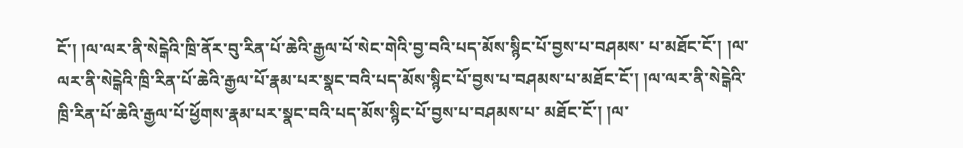ངོ་། །ལ་ལར་ནི་སེངྒེའི་ཁྲི་ནོར་བུ་རིན་པོ་ཆེའི་རྒྱལ་པོ་སེང་གེའི་བྱ་བའི་པད་མོས་སྙིང་པོ་བྱས་པ་བཤམས་ པ་མཐོང་ངོ་། །ལ་ལར་ནི་སེངྒེའི་ཁྲི་རིན་པོ་ཆེའི་རྒྱལ་པོ་རྣམ་པར་སྣང་བའི་པད་མོས་སྙིང་པོ་བྱས་པ་བཤམས་པ་མཐོང་ངོ་། །ལ་ལར་ནི་སེངྒེའི་ཁྲི་རིན་པོ་ཆེའི་རྒྱལ་པོ་ཕྱོགས་རྣམ་པར་སྣང་བའི་པད་མོས་སྙིང་པོ་བྱས་པ་བཤམས་པ་ མཐོང་ངོ་། །ལ་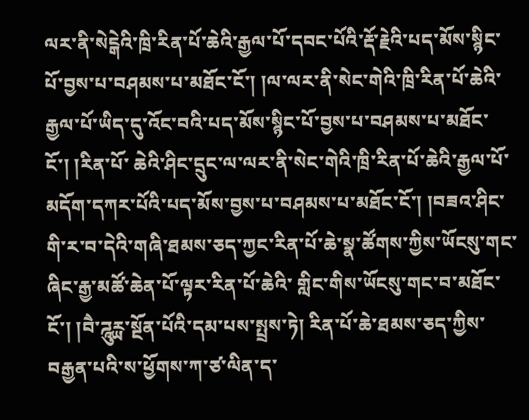ལར་ནི་སེངྒེའི་ཁྲི་རིན་པོ་ཆེའི་རྒྱལ་པོ་དབང་པོའི་རྡོ་རྗེའི་པད་མོས་སྙིང་པོ་བྱས་པ་བཤམས་པ་མཐོང་ངོ་། །ལ་ལར་ནི་སེང་གེའི་ཁྲི་རིན་པོ་ཆེའི་རྒྱལ་པོ་ཡིད་དུ་འོང་བའི་པད་མོས་སྙིང་པོ་བྱས་པ་བཤམས་པ་མཐོང་ངོ་། །རིན་པོ་ ཆེའི་ཤིང་དྲུང་ལ་ལར་ནི་སེང་གེའི་ཁྲི་རིན་པོ་ཆེའི་རྒྱལ་པོ་མདོག་དཀར་པོའི་པད་མོས་བྱས་པ་བཤམས་པ་མཐོང་ངོ་། །བཟའ་ཤིང་གི་ར་བ་དེའི་གཞི་ཐམས་ཅད་ཀྱང་རིན་པོ་ཆེ་སྣ་ཚོགས་ཀྱིས་ཡོངསུ་གང་ཞིང་རྒྱ་མཚོ་ཆེན་པོ་ལྟར་རིན་པོ་ཆེའི་ གླིང་གིས་ཡོངསུ་གང་བ་མཐོང་ངོ་། །བཻ་ཌཱུཪྻ་སྔོན་པོའི་དམ་པས་སྤྲས་ཏེ། རིན་པོ་ཆེ་ཐམས་ཅད་ཀྱིས་བརྒྱན་པའི་ས་ཕྱོགས་ཀ་ཙ་ལིན་ད་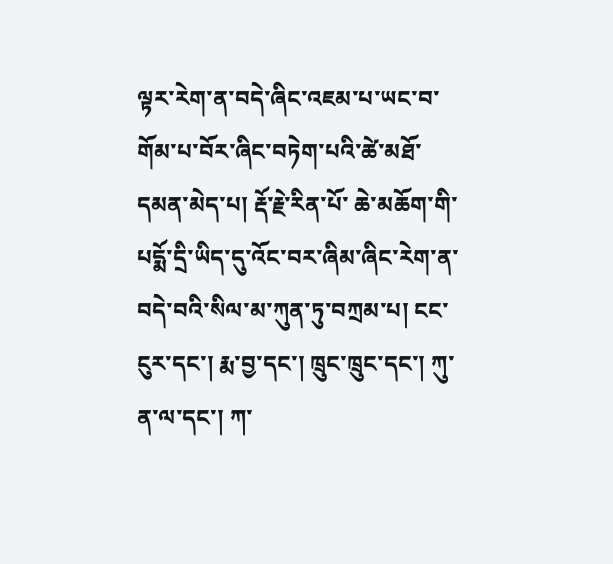ལྟར་རེག་ན་བདེ་ཞིང་འཇམ་པ་ཡང་བ་གོམ་པ་བོར་ཞིང་བཏེག་པའི་ཚེ་མཐོ་དམན་མེད་པ། རྡོ་རྗེ་རིན་པོ་ ཆེ་མཆོག་གི་པདྨོ་དྲི་ཡིད་དུ་འོང་བར་ཞིམ་ཞིང་རེག་ན་བདེ་བའི་སིལ་མ་ཀུན་ཏུ་བཀྲམ་པ། ངང་ངུར་དང་། རྨ་བྱ་དང་། ཁྲུང་ཁྲུང་དང་། ཀུ་ན་ལ་དང་། ཀ་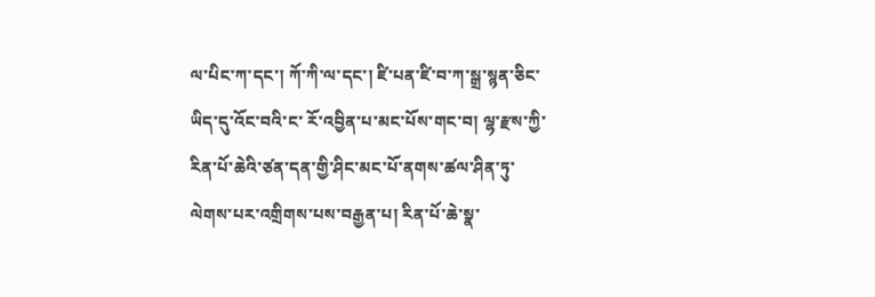ལ་པིང་ཀ་དང་། ཀོ་ཀི་ལ་དང་། ཛི་པན་ཛི་བ་ཀ་སྒྲ་སྙན་ཅིང་ཡིད་དུ་འོང་བའི་ང་ རོ་འབྱིན་པ་མང་པོས་གང་བ། ལྷ་རྫས་ཀྱི་རིན་པོ་ཆེའི་ཙན་དན་གྱི་ཤིང་མང་པོ་ནགས་ཚལ་ཤིན་ཏུ་ལེགས་པར་འགྲིགས་པས་བརྒྱན་པ། རིན་པོ་ཆེ་སྣ་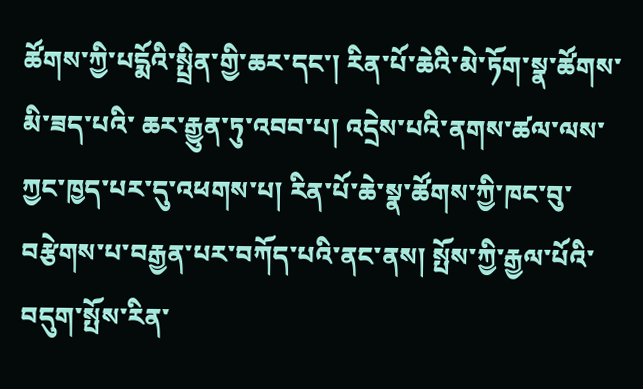ཚོགས་ཀྱི་པདྨོའི་སྤྲིན་གྱི་ཆར་དང་། རིན་པོ་ཆེའི་མེ་ཏོག་སྣ་ཚོགས་མི་ཟད་པའི་ ཆར་རྒྱུན་ཏུ་འབབ་པ། འདྲེས་པའི་ནགས་ཚལ་ལས་ཀྱང་ཁྱད་པར་དུ་འཕགས་པ། རིན་པོ་ཆེ་སྣ་ཚོགས་ཀྱི་ཁང་བུ་བརྩེགས་པ་བརྒྱན་པར་བཀོད་པའི་ནང་ནས། སྤོས་ཀྱི་རྒྱལ་པོའི་བདུག་སྤོས་རིན་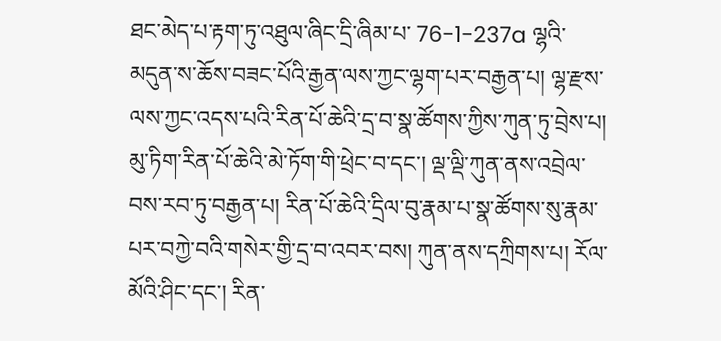ཐང་མེད་པ་རྟག་ཏུ་འཐུལ་ཞིང་དྲི་ཞིམ་པ་ 76-1-237a ལྷའི་མདུན་ས་ཆོས་བཟང་པོའི་རྒྱན་ལས་ཀྱང་ལྷག་པར་བརྒྱན་པ། ལྷ་རྫས་ལས་ཀྱང་འདས་པའི་རིན་པོ་ཆེའི་དྲ་བ་སྣ་ཚོགས་ཀྱིས་ཀུན་ཏུ་བྲེས་པ། མུ་ཏིག་རིན་པོ་ཆེའི་མེ་ཏོག་གི་ཕྲེང་བ་དང་། ལྡ་ལྡི་ཀུན་ནས་འབྲེལ་བས་རབ་ཏུ་བརྒྱན་པ། རིན་པོ་ཆེའི་དྲིལ་བུ་རྣམ་པ་སྣ་ཚོགས་སུ་རྣམ་པར་བཀྱེ་བའི་གསེར་གྱི་དྲ་བ་འབར་བས། ཀུན་ནས་དཀྲིགས་པ། རོལ་མོའི་ཤིང་དང་། རིན་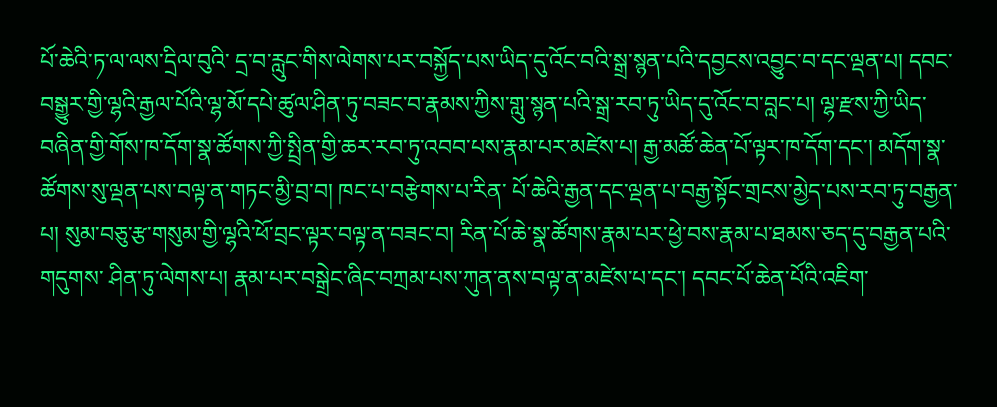པོ་ཆེའི་ཏ་ལ་ལས་དྲིལ་བུའི་ དྲ་བ་རླུང་གིས་ལེགས་པར་བསྐྱོད་པས་ཡིད་དུ་འོང་བའི་སྒྲ་སྙན་པའི་དབྱངས་འབྱུང་བ་དང་ལྡན་པ། དབང་བསྒྱུར་གྱི་ལྷའི་རྒྱལ་པོའི་ལྷ་མོ་དཔེ་ཚུལ་ཤིན་ཏུ་བཟང་བ་རྣམས་ཀྱིས་གླུ་སྙན་པའི་སྒྲ་རབ་ཏུ་ཡིད་དུ་འོང་བ་བླང་པ། ལྷ་རྫས་ཀྱི་ཡིད་བཞིན་གྱི་གོས་ཁ་དོག་སྣ་ཚོགས་ཀྱི་སྤྲིན་གྱི་ཆར་རབ་ཏུ་འབབ་པས་རྣམ་པར་མཛེས་པ། རྒྱ་མཚོ་ཆེན་པོ་ལྟར་ཁ་དོག་དང་། མདོག་སྣ་ཚོགས་སུ་ལྡན་པས་བལྟ་ན་གཏང་མྱི་བྲ་བ། ཁང་པ་བརྩེགས་པ་རིན་ པོ་ཆེའི་རྒྱན་དང་ལྡན་པ་བརྒྱ་སྟོང་གྲངས་མྱེད་པས་རབ་ཏུ་བརྒྱན་པ། སུམ་བཅུ་རྩ་གསུམ་གྱི་ལྷའི་ཕོ་བྲང་ལྟར་བལྟ་ན་བཟང་བ། རིན་པོ་ཆེ་སྣ་ཚོགས་རྣམ་པར་ཕྱེ་བས་རྣམ་པ་ཐམས་ཅད་དུ་བརྒྱན་པའི་གདུགས་ ཤིན་ཏུ་ལེགས་པ། རྣམ་པར་བསྒྲེང་ཞིང་བཀྲམ་པས་ཀུན་ནས་བལྟ་ན་མཛེས་པ་དང་། དབང་པོ་ཆེན་པོའི་འཇིག་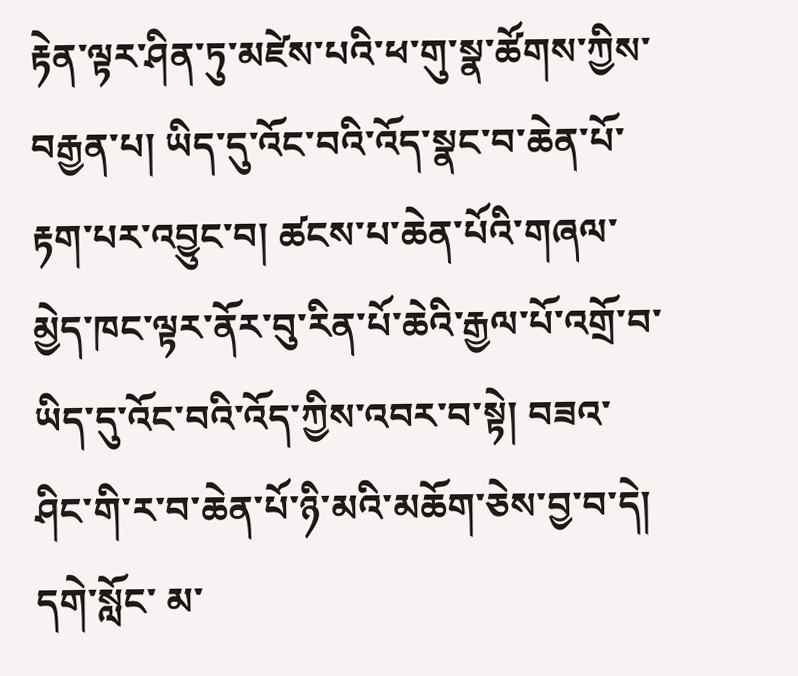རྟེན་ལྟར་ཤིན་ཏུ་མཛེས་པའི་ཕ་གུ་སྣ་ཚོགས་ཀྱིས་བརྒྱན་པ། ཡིད་དུ་འོང་བའི་འོད་སྣང་བ་ཆེན་པོ་ རྟག་པར་འབྱུང་བ། ཚངས་པ་ཆེན་པོའི་གཞལ་མྱེད་ཁང་ལྟར་ནོར་བུ་རིན་པོ་ཆེའི་རྒྱལ་པོ་འགྲོ་བ་ཡིད་དུ་འོང་བའི་འོད་ཀྱིས་འབར་བ་སྟེ། བཟའ་ཤིང་གི་ར་བ་ཆེན་པོ་ཉི་མའི་མཆོག་ཅེས་བྱ་བ་དེ། དགེ་སློང་ མ་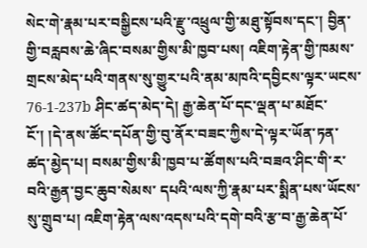སེང་གེ་རྣམ་པར་བསྒྱིངས་པའི་རྫུ་འཕྲུལ་གྱི་མཐུ་སྟོབས་དང་། བྱིན་གྱི་བརླབས་ཆེ་ཞིང་བསམ་གྱིས་མི་ཁྱབ་པས། འཇིག་རྟེན་གྱི་ཁམས་གྲངས་མེད་པའི་གནས་སུ་གྱུར་པའི་ནམ་མཁའི་དབྱིངས་ལྟར་ཡངས་ 76-1-237b ཤིང་ཚད་མེད་དེ། རྒྱ་ཆེན་པོ་དང་ལྡན་པ་མཐོང་ངོ་། །དེ་ནས་ཚོང་དཔོན་གྱི་བུ་ནོར་བཟང་ཀྱིས་དེ་ལྟར་ཡོན་ཏན་ཚད་མྱེད་པ། བསམ་གྱིས་མི་ཁྱབ་པ་ཚོགས་པའི་བཟའ་ཤིང་གི་ར་བའི་རྒྱན་བྱང་ཆུབ་སེམས་ དཔའི་ལས་ཀྱི་རྣམ་པར་སྨིན་པས་ཡོངས་སུ་གྲུབ་པ། འཇིག་རྟེན་ལས་འདས་པའི་དགེ་བའི་རྩ་བ་རྒྱ་ཆེན་པོ་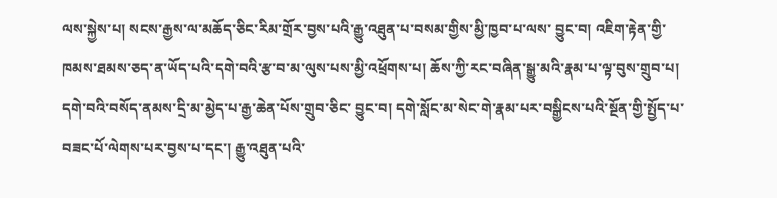ལས་སྐྱེས་པ། སངས་རྒྱས་ལ་མཆོད་ཅིང་རིམ་གྲོར་བྱས་པའི་རྒྱུ་འཐུན་པ་བསམ་གྱིས་མྱི་ཁྱབ་པ་ལས་ བྱུང་བ། འཇིག་རྟེན་གྱི་ཁམས་ཐམས་ཅད་ན་ཡོད་པའི་དགེ་བའི་རྩ་བ་མ་ལུས་པས་མྱི་འཕྲོགས་པ། ཆོས་ཀྱི་རང་བཞིན་སྒྱུ་མའི་རྣམ་པ་ལྟ་བུས་གྲུབ་པ། དགེ་བའི་བསོད་ནམས་དྲི་མ་མྱེད་པ་རྒྱ་ཆེན་པོས་གྲུབ་ཅིང་ བྱུང་བ། དགེ་སློང་མ་སེང་གེ་རྣམ་པར་བསྒྱིངས་པའི་སྔོན་གྱི་སྤྱོད་པ་བཟང་པོ་ལེགས་པར་བྱས་པ་དང་། རྒྱུ་འཐུན་པའི་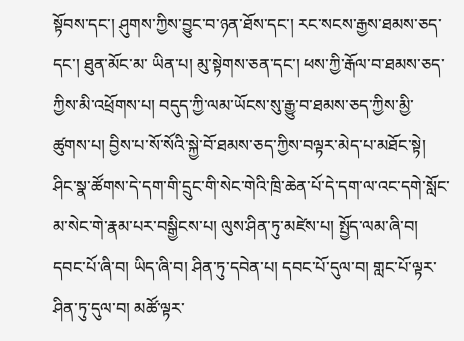སྟོབས་དང་། ཤུགས་ཀྱིས་བྱུང་བ་ཉན་ཐོས་དང་། རང་སངས་རྒྱས་ཐམས་ཅད་དང་། ཐུན་མོང་མ་ ཡིན་པ། མུ་སྟེགས་ཅན་དང་། ཕས་ཀྱི་རྒོལ་བ་ཐམས་ཅད་ཀྱིས་མི་འཕྲོགས་པ། བདུད་ཀྱི་ལམ་ཡོངས་སུ་རྒྱུ་བ་ཐམས་ཅད་ཀྱིས་མྱི་ཚུགས་པ། བྱིས་པ་སོ་སོའི་སྐྱེ་བོ་ཐམས་ཅད་ཀྱིས་བལྟར་མེད་པ་མཐོང་སྟེ། ཤིང་སྣ་ཚོགས་དེ་དག་གི་དྲུང་གི་སེང་གེའི་ཁྲི་ཆེན་པོ་དེ་དག་ལ་འང་དགེ་སློང་མ་སེང་གེ་རྣམ་པར་བསྒྱིངས་པ། ལུས་ཤིན་ཏུ་མཛེས་པ། སྤྱོད་ལམ་ཞི་བ། དབང་པོ་ཞི་བ། ཡིད་ཞི་བ། ཤིན་ཏུ་དབེན་པ། དབང་པོ་དུལ་བ། གླང་པོ་ལྟར་ཤིན་ཏུ་དུལ་བ། མཚོ་ལྟར་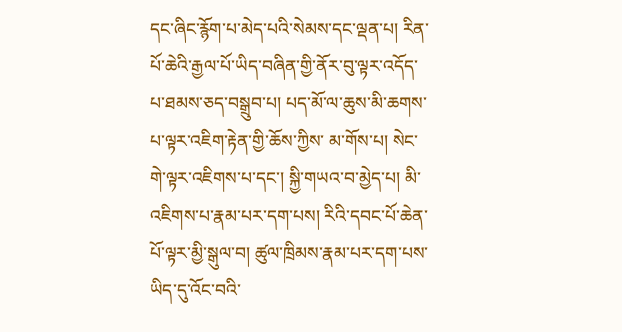དང་ཞིང་རྙོག་པ་མེད་པའི་སེམས་དང་ལྡན་པ། རིན་པོ་ཆེའི་རྒྱལ་པོ་ཡིད་བཞིན་གྱི་ནོར་བུ་ལྟར་འདོད་པ་ཐམས་ཅད་བསྒྲུབ་པ། པད་མོ་ལ་ཆུས་མི་ཆགས་པ་ལྟར་འཇིག་རྟེན་གྱི་ཆོས་ཀྱིས་ མ་གོས་པ། སེང་གེ་ལྟར་འཇིགས་པ་དང་། སྐྱི་གཡའ་བ་མྱེད་པ། མི་འཇིགས་པ་རྣམ་པར་དག་པས། རིའི་དབང་པོ་ཆེན་པོ་ལྟར་མྱི་སྒུལ་བ། ཚུལ་ཁྲིམས་རྣམ་པར་དག་པས་ཡིད་དུ་འོང་བའི་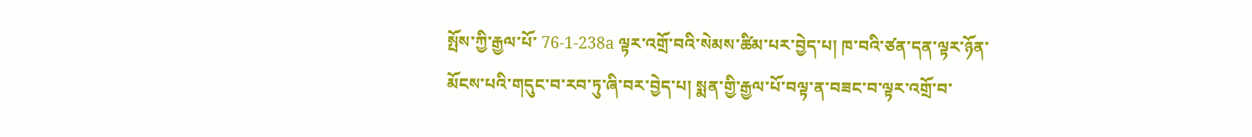སྤོས་ཀྱི་རྒྱལ་པོ་ 76-1-238a ལྟར་འགྲོ་བའི་སེམས་ཚིམ་པར་བྱེད་པ། ཁ་བའི་ཙན་དན་ལྟར་ཉོན་མོངས་པའི་གདུང་བ་རབ་ཏུ་ཞི་བར་བྱེད་པ། སྨན་གྱི་རྒྱལ་པོ་བལྟ་ན་བཟང་བ་ལྟར་འགྲོ་བ་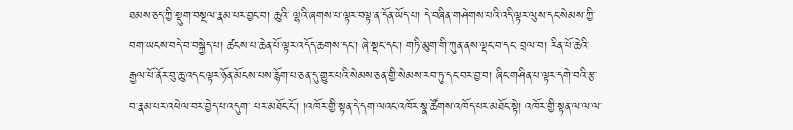ཐམས་ཅད་ཀྱི་སྡུག་བསྔལ་རྣམ་པར་བྱང་བ། ཆུའི་ ལྷའི་ཞགས་པ་ལྟར་བལྟ་ན་དོན་ཡོད་པ། དེ་བཞིན་གཤེགས་པའི་འདི་ལྟར་ལུས་དང་སེམས་ཀྱི་བག་ཡངས་བདེ་བ་བསྐྱེད་པ། ཚངས་པ་ཆེན་པོ་ལྟར་འདོད་ཆགས་དང་། ཞེ་སྡང་དང་། གཏི་མུག་གི་ཀུན་ནས་ལྡང་བ་དང་ བྲལ་བ། རིན་པོ་ཆེའི་རྒྱལ་པོ་ནོར་བུ་ཆུ་འདང་ལྟར་ཉོན་མོངས་པས་རྙོག་པ་ཅན་དུ་གྱུར་པའི་སེམས་ཅན་གྱི་སེམས་རབ་ཏུ་དང་བར་བྱ་བ། ཞིང་གཤིན་པ་ལྟར་དགེ་བའི་རྩ་བ་རྣམ་པར་འཕེལ་བར་བྱེད་པ་འདུག་ པར་མཐོང་ངོ་། །འཁོར་གྱི་སྟན་དེ་དག་ལའང་འཁོར་སྣ་ཚོགས་འཁོད་པར་མཐོང་སྟེ། འཁོར་གྱི་སྟན་ལ་ལ་ལ་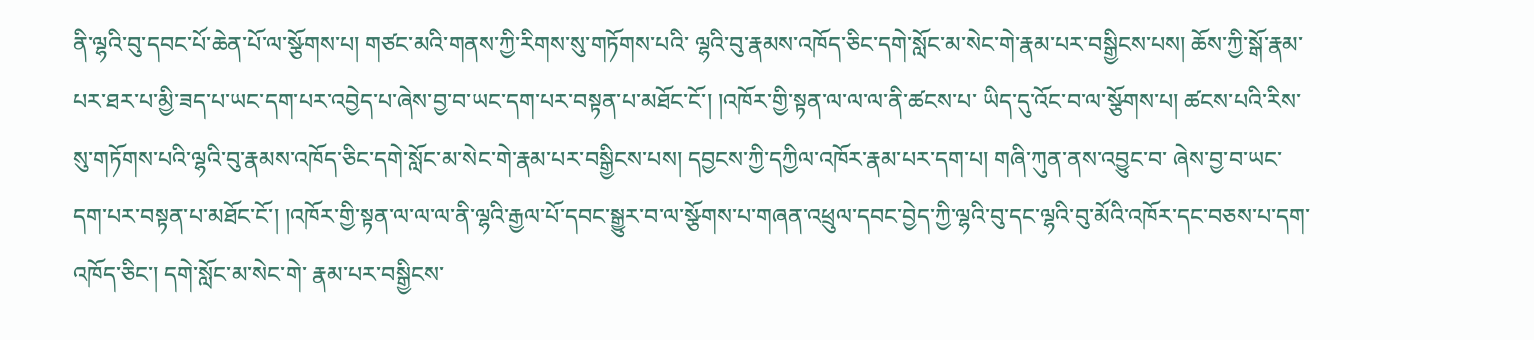ནི་ལྷའི་བུ་དབང་པོ་ཆེན་པོ་ལ་སྩོགས་པ། གཙང་མའི་གནས་ཀྱི་རིགས་སུ་གཏོགས་པའི་ ལྷའི་བུ་རྣམས་འཁོད་ཅིང་དགེ་སློང་མ་སེང་གེ་རྣམ་པར་བསྒྱིངས་པས། ཆོས་ཀྱི་སྒོ་རྣམ་པར་ཐར་པ་མྱི་ཟད་པ་ཡང་དག་པར་འབྱེད་པ་ཞེས་བྱ་བ་ཡང་དག་པར་བསྟན་པ་མཐོང་ངོ་། །འཁོར་གྱི་སྟན་ལ་ལ་ལ་ནི་ཚངས་པ་ ཡིད་དུ་འོང་བ་ལ་སྩོགས་པ། ཚངས་པའི་རིས་སུ་གཏོགས་པའི་ལྷའི་བུ་རྣམས་འཁོད་ཅིང་དགེ་སློང་མ་སེང་གེ་རྣམ་པར་བསྒྱིངས་པས། དབྱངས་ཀྱི་དཀྱིལ་འཁོར་རྣམ་པར་དག་པ། གཞི་ཀུན་ནས་འབྱུང་བ་ ཞེས་བྱ་བ་ཡང་དག་པར་བསྟན་པ་མཐོང་ངོ་། །འཁོར་གྱི་སྟན་ལ་ལ་ལ་ནི་ལྷའི་རྒྱལ་པོ་དབང་སྒྱུར་བ་ལ་སྩོགས་པ་གཞན་འཕྲུལ་དབང་བྱེད་ཀྱི་ལྷའི་བུ་དང་ལྷའི་བུ་མོའི་འཁོར་དང་བཅས་པ་དག་འཁོད་ཅིང་། དགེ་སློང་མ་སེང་གེ་ རྣམ་པར་བསྒྱིངས་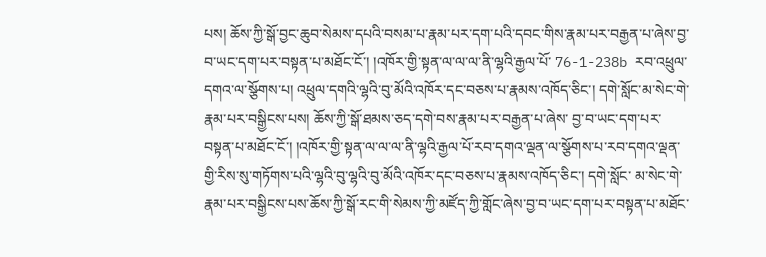པས། ཆོས་ཀྱི་སྒོ་བྱང་ཆུབ་སེམས་དཔའི་བསམ་པ་རྣམ་པར་དག་པའི་དབང་གིས་རྣམ་པར་བརྒྱན་པ་ཞེས་བྱ་བ་ཡང་དག་པར་བསྟན་པ་མཐོང་ངོ་། །འཁོར་གྱི་སྟན་ལ་ལ་ལ་ནི་ལྷའི་རྒྱལ་པོ་ 76-1-238b རབ་འཕྲུལ་དགའ་ལ་སྩོགས་པ། འཕྲུལ་དགའི་ལྷའི་བུ་མོའི་འཁོར་དང་བཅས་པ་རྣམས་འཁོད་ཅིང་། དགེ་སློང་མ་སེང་གེ་རྣམ་པར་བསྒྱིངས་པས། ཆོས་ཀྱི་སྒོ་ཐམས་ཅད་དགེ་བས་རྣམ་པར་བརྒྱན་པ་ཞེས་ བྱ་བ་ཡང་དག་པར་བསྟན་པ་མཐོང་ངོ་། །འཁོར་གྱི་སྟན་ལ་ལ་ལ་ནི་ལྷའི་རྒྱལ་པོ་རབ་དགའ་ལྡན་ལ་སྩོགས་པ་རབ་དགའ་ལྡན་གྱི་རིས་སུ་གཏོགས་པའི་ལྷའི་བུ་ལྷའི་བུ་མོའི་འཁོར་དང་བཅས་པ་རྣམས་འཁོད་ཅིང་། དགེ་སློང་ མ་སེང་གེ་རྣམ་པར་བསྒྱིངས་པས་ཆོས་ཀྱི་སྒོ་རང་གི་སེམས་ཀྱི་མཛོད་ཀྱི་གློང་ཞེས་བྱ་བ་ཡང་དག་པར་བསྟན་པ་མཐོང་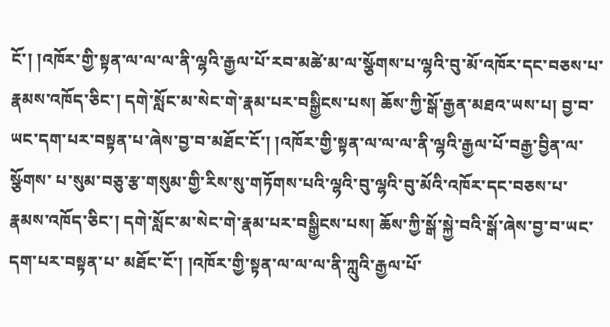ངོ་། །འཁོར་གྱི་སྟན་ལ་ལ་ལ་ནི་ལྷའི་རྒྱལ་པོ་རབ་མཚེ་མ་ལ་སྩོགས་པ་ལྷའི་བུ་མོ་འཁོར་དང་བཅས་པ་ རྣམས་འཁོད་ཅིང་། དགེ་སློང་མ་སེང་གེ་རྣམ་པར་བསྒྱིངས་པས། ཆོས་ཀྱི་སྒོ་རྒྱན་མཐའ་ཡས་པ། བྱ་བ་ཡང་དག་པར་བསྟན་པ་ཞེས་བྱ་བ་མཐོང་ངོ་། །འཁོར་གྱི་སྟན་ལ་ལ་ལ་ནི་ལྷའི་རྒྱལ་པོ་བརྒྱ་བྱིན་ལ་སྩོགས་ པ་སུམ་བཅུ་རྩ་གསུམ་གྱི་རིས་སུ་གཏོགས་པའི་ལྷའི་བུ་ལྷའི་བུ་མོའི་འཁོར་དང་བཅས་པ་རྣམས་འཁོད་ཅིང་། དགེ་སློང་མ་སེང་གེ་རྣམ་པར་བསྒྱིངས་པས། ཆོས་ཀྱི་སྒོ་སྐྱེ་བའི་སྒོ་ཞེས་བྱ་བ་ཡང་དག་པར་བསྟན་པ་ མཐོང་ངོ་། །འཁོར་གྱི་སྟན་ལ་ལ་ལ་ནི་ཀླུའི་རྒྱལ་པོ་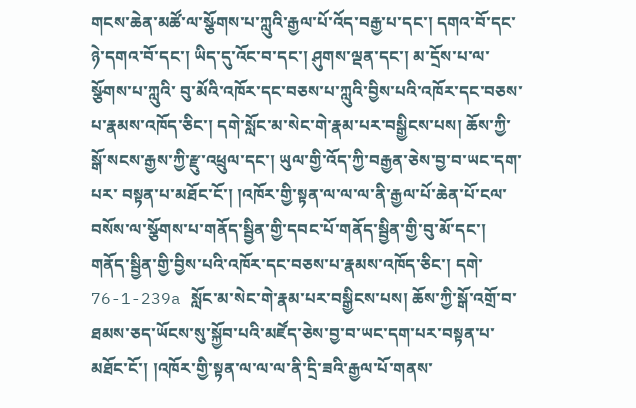གངས་ཆེན་མཚོ་ལ་སྩོགས་པ་ཀླུའི་རྒྱལ་པོ་འོད་བརྒྱ་པ་དང་། དགའ་བོ་དང་ཉེ་དགའ་བོ་དང་། ཡིད་དུ་འོང་བ་དང་། ཤུགས་ལྡན་དང་། མ་དྲོས་པ་ལ་སྩོགས་པ་ཀླུའི་ བུ་མོའི་འཁོར་དང་བཅས་པ་ཀླུའི་བྱིས་པའི་འཁོར་དང་བཅས་པ་རྣམས་འཁོད་ཅིང་། དགེ་སློང་མ་སེང་གེ་རྣམ་པར་བསྒྱིངས་པས། ཆོས་ཀྱི་སྒོ་སངས་རྒྱས་ཀྱི་རྫུ་འཕྲུལ་དང་། ཡུལ་གྱི་འོད་ཀྱི་བརྒྱན་ཅེས་བྱ་བ་ཡང་དག་པར་ བསྟན་པ་མཐོང་ངོ་། །འཁོར་གྱི་སྟན་ལ་ལ་ལ་ནི་རྒྱལ་པོ་ཆེན་པོ་ངལ་བསོས་ལ་སྩོགས་པ་གནོད་སྦྱིན་གྱི་དབང་པོ་གནོད་སྦྱིན་གྱི་བུ་མོ་དང་། གནོད་སྦྱིན་གྱི་བྱིས་པའི་འཁོར་དང་བཅས་པ་རྣམས་འཁོད་ཅིང་། དགེ་ 76-1-239a སློང་མ་སེང་གེ་རྣམ་པར་བསྒྱིངས་པས། ཆོས་ཀྱི་སྒོ་འགྲོ་བ་ཐམས་ཅད་ཡོངས་སུ་སྐྱོབ་པའི་མཛོད་ཅེས་བྱ་བ་ཡང་དག་པར་བསྟན་པ་མཐོང་ངོ་། །འཁོར་གྱི་སྟན་ལ་ལ་ལ་ནི་དྲི་ཟའི་རྒྱལ་པོ་གནས་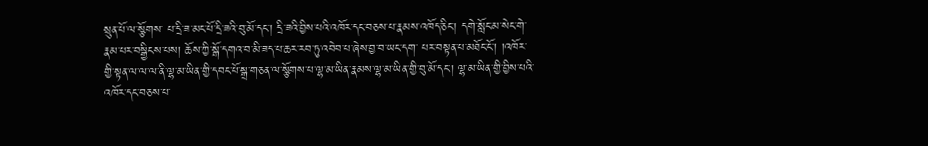སྲུན་པོ་ལ་སྩོགས་ པ་དྲི་ཟ་མང་པོ་དྲི་ཟའི་བུ་མོ་དང་། དྲི་ཟའི་བྱིས་པའི་འཁོར་དང་བཅས་པ་རྣམས་འཁོད་ཅིང་། དགེ་སློང་མ་སེང་གེ་རྣམ་པར་བསྒྱིངས་པས། ཆོས་ཀྱི་སྒོ་དགའ་བ་མི་ཟད་པ་ཆར་རབ་ཏུ་འབེབ་པ་ཞེས་བྱ་བ་ཡང་དག་ པར་བསྟན་པ་མཐོང་ངོ་། །འཁོར་གྱི་སྟན་ལ་ལ་ལ་ནི་ལྷ་མ་ཡིན་གྱི་དབང་པོ་སྒྲ་གཅན་ལ་སྩོགས་པ་ལྷ་མ་ཡིན་རྣམས་ལྷ་མ་ཡིན་གྱི་བུ་མོ་དང་། ལྷ་མ་ཡིན་གྱི་བྱིས་པའི་འཁོར་དང་བཅས་པ་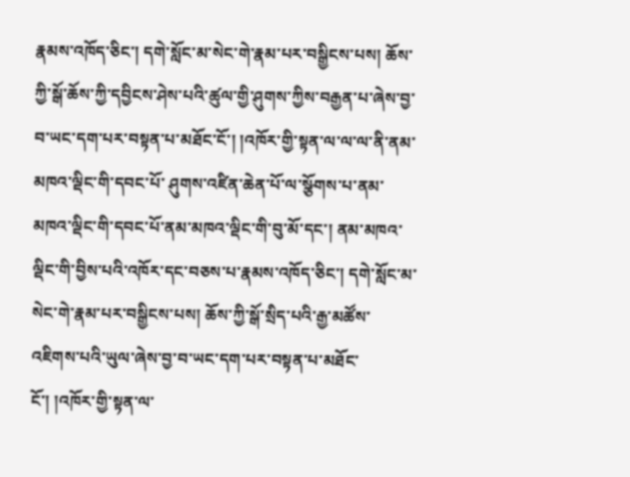རྣམས་འཁོད་ཅིང་། དགེ་སློང་མ་སེང་གེ་རྣམ་པར་བསྒྱིངས་པས། ཆོས་ཀྱི་སྒོ་ཆོས་ཀྱི་དབྱིངས་ཤེས་པའི་ཚུལ་གྱི་ཤུགས་ཀྱིས་བརྒྱན་པ་ཞེས་བྱ་བ་ཡང་དག་པར་བསྟན་པ་མཐོང་ངོ་། །འཁོར་གྱི་སྟན་ལ་ལ་ལ་ནི་ནམ་མཁའ་ལྡིང་གི་དབང་པོ་ ཤུགས་འཛིན་ཆེན་པོ་ལ་སྩོགས་པ་ནམ་མཁའ་ལྡིང་གི་དབང་པོ་ནམ་མཁའ་ལྡིང་གི་བུ་མོ་དང་། ནམ་མཁའ་ལྡིང་གི་བྱིས་པའི་འཁོར་དང་བཅས་པ་རྣམས་འཁོད་ཅིང་། དགེ་སློང་མ་སེང་གེ་རྣམ་པར་བསྒྱིངས་པས། ཆོས་ཀྱི་སྒོ་སྲིད་པའི་རྒྱ་མཚོས་འཇིགས་པའི་ཡུལ་ཞེས་བྱ་བ་ཡང་དག་པར་བསྟན་པ་མཐོང་ངོ་། །འཁོར་གྱི་སྟན་ལ་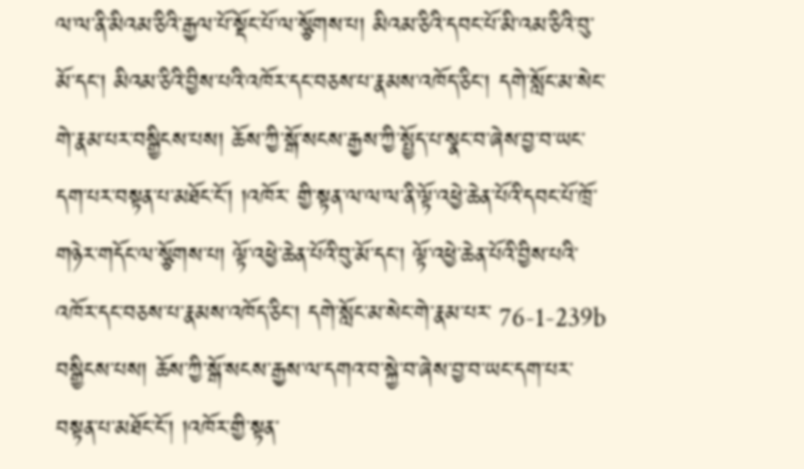ལ་ལ་ནི་མིའམ་ཅིའི་རྒྱལ་པོ་སྡོང་པོ་ལ་སྩོགས་པ། མིའམ་ཅིའི་དབང་པོ་མི་འམ་ཅིའི་བུ་མོ་དང་། མིའམ་ཅིའི་བྱིས་པའི་འཁོར་དང་བཅས་པ་རྣམས་འཁོད་ཅིང་། དགེ་སློང་མ་སེང་གེ་རྣམ་པར་བསྒྱིངས་པས། ཆོས་ཀྱི་སྒོ་སངས་རྒྱས་ཀྱི་སྤྱོད་པ་སྣང་བ་ཞེས་བྱ་བ་ཡང་དག་པར་བསྟན་པ་མཐོང་ངོ་། །འཁོར་ གྱི་སྟན་ལ་ལ་ལ་ནི་ལྟོ་འཕྱེ་ཆེན་པོའི་དབང་པོ་ཁྲོ་གཉེར་གདོང་ལ་སྩོགས་པ། ལྟོ་འཕྱེ་ཆེན་པོའི་བུ་མོ་དང་། ལྟོ་འཕྱེ་ཆེན་པོའི་བྱིས་པའི་འཁོར་དང་བཅས་པ་རྣམས་འཁོད་ཅིང་། དགེ་སློང་མ་སེང་གེ་རྣམ་པར་ 76-1-239b བསྒྱིངས་པས། ཆོས་ཀྱི་སྒོ་སངས་རྒྱས་ལ་དགའ་བ་སྐྱེ་བ་ཞེས་བྱ་བ་ཡང་དག་པར་བསྟན་པ་མཐོང་ངོ་། །འཁོར་གྱི་སྟན་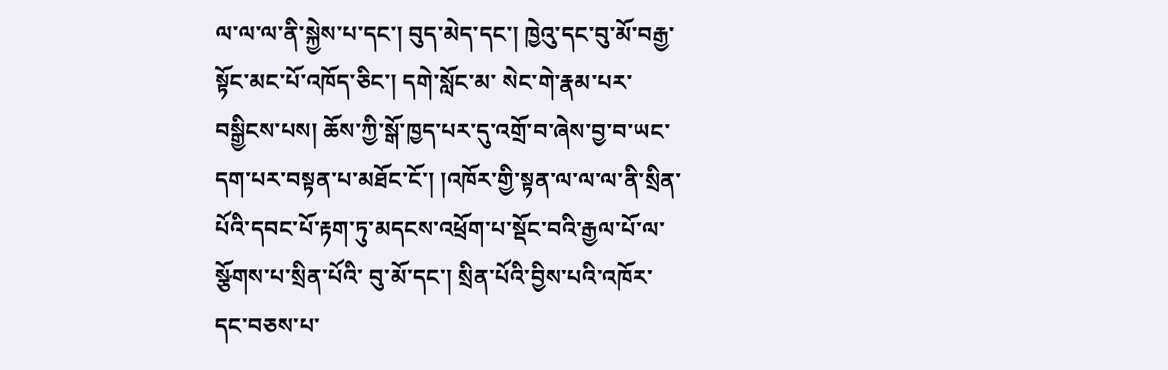ལ་ལ་ལ་ནི་སྐྱེས་པ་དང་། བུད་མེད་དང་། ཁྱེའུ་དང་བུ་མོ་བརྒྱ་སྟོང་མང་པོ་འཁོད་ཅིང་། དགེ་སློང་མ་ སེང་གེ་རྣམ་པར་བསྒྱིངས་པས། ཆོས་ཀྱི་སྒོ་ཁྱད་པར་དུ་འགྲོ་བ་ཞེས་བྱ་བ་ཡང་དག་པར་བསྟན་པ་མཐོང་ངོ་། །འཁོར་གྱི་སྟན་ལ་ལ་ལ་ནི་སྲིན་པོའི་དབང་པོ་རྟག་ཏུ་མདངས་འཕྲོག་པ་སྡོང་བའི་རྒྱལ་པོ་ལ་སྩོགས་པ་སྲིན་པོའི་ བུ་མོ་དང་། སྲིན་པོའི་བྱིས་པའི་འཁོར་དང་བཅས་པ་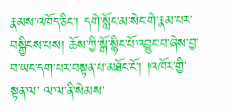རྣམས་འཁོད་ཅིང་། དགེ་སློང་མ་སེང་གེ་རྣམ་པར་བསྒྱིངས་པས། ཆོས་ཀྱི་སྒོ་སྙིང་པོ་འབྱུང་བ་ཞེས་བྱ་བ་ཡང་དག་པར་བསྟན་པ་མཐོང་ངོ་། །འཁོར་གྱི་སྟན་ལ་ ལ་ལ་ནི་སེམས་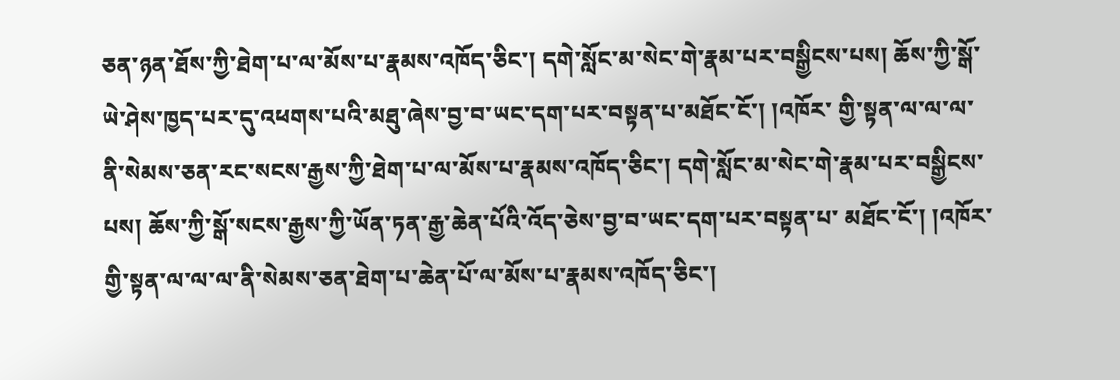ཅན་ཉན་ཐོས་ཀྱི་ཐེག་པ་ལ་མོས་པ་རྣམས་འཁོད་ཅིང་། དགེ་སློང་མ་སེང་གེ་རྣམ་པར་བསྒྱིངས་པས། ཆོས་ཀྱི་སྒོ་ཡེ་ཤེས་ཁྱད་པར་དུ་འཕགས་པའི་མཐུ་ཞེས་བྱ་བ་ཡང་དག་པར་བསྟན་པ་མཐོང་ངོ་། །འཁོར་ གྱི་སྟན་ལ་ལ་ལ་ནི་སེམས་ཅན་རང་སངས་རྒྱས་ཀྱི་ཐེག་པ་ལ་མོས་པ་རྣམས་འཁོད་ཅིང་། དགེ་སློང་མ་སེང་གེ་རྣམ་པར་བསྒྱིངས་པས། ཆོས་ཀྱི་སྒོ་སངས་རྒྱས་ཀྱི་ཡོན་ཏན་རྒྱ་ཆེན་པོའི་འོད་ཅེས་བྱ་བ་ཡང་དག་པར་བསྟན་པ་ མཐོང་ངོ་། །འཁོར་གྱི་སྟན་ལ་ལ་ལ་ནི་སེམས་ཅན་ཐེག་པ་ཆེན་པོ་ལ་མོས་པ་རྣམས་འཁོད་ཅིང་།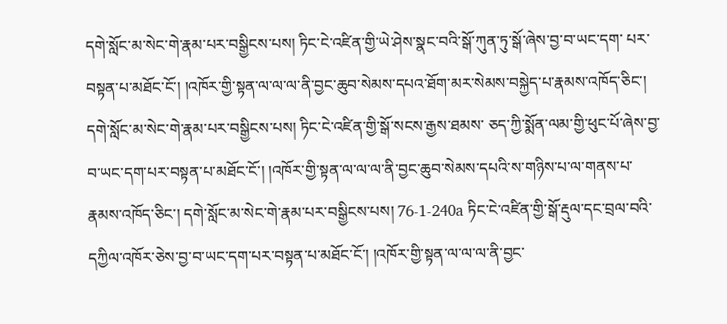དགེ་སློང་མ་སེང་གེ་རྣམ་པར་བསྒྱིངས་པས། ཏིང་ངེ་འཛིན་གྱི་ཡེ་ཤེས་སྣང་བའི་སྒོ་ཀུན་ཏུ་སྒོ་ཞེས་བྱ་བ་ཡང་དག་ པར་བསྟན་པ་མཐོང་ངོ་། །འཁོར་གྱི་སྟན་ལ་ལ་ལ་ནི་བྱང་ཆུབ་སེམས་དཔའ་ཐོག་མར་སེམས་བསྐྱེད་པ་རྣམས་འཁོད་ཅིང་། དགེ་སློང་མ་སེང་གེ་རྣམ་པར་བསྒྱིངས་པས། ཏིང་ངེ་འཛིན་གྱི་སྒོ་སངས་རྒྱས་ཐམས་ ཅད་ཀྱི་སྨོན་ལམ་གྱི་ཕུང་པོ་ཞེས་བྱ་བ་ཡང་དག་པར་བསྟན་པ་མཐོང་ངོ་། །འཁོར་གྱི་སྟན་ལ་ལ་ལ་ནི་བྱང་ཆུབ་སེམས་དཔའི་ས་གཉིས་པ་ལ་གནས་པ་རྣམས་འཁོད་ཅིང་། དགེ་སློང་མ་སེང་གེ་རྣམ་པར་བསྒྱིངས་པས། 76-1-240a ཏིང་ངེ་འཛིན་གྱི་སྒོ་རྡུལ་དང་བྲལ་བའི་དཀྱིལ་འཁོར་ཅེས་བྱ་བ་ཡང་དག་པར་བསྟན་པ་མཐོང་ངོ་། །འཁོར་གྱི་སྟན་ལ་ལ་ལ་ནི་བྱང་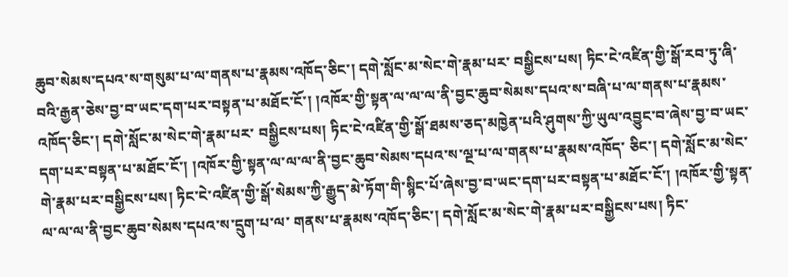ཆུབ་སེམས་དཔའ་ས་གསུམ་པ་ལ་གནས་པ་རྣམས་འཁོད་ཅིང་། དགེ་སློང་མ་སེང་གེ་རྣམ་པར་ བསྒྱིངས་པས། ཏིང་ངེ་འཛིན་གྱི་སྒོ་རབ་ཏུ་ཞི་བའི་རྒྱན་ཅེས་བྱ་བ་ཡང་དག་པར་བསྟན་པ་མཐོང་ངོ་། །འཁོར་གྱི་སྟན་ལ་ལ་ལ་ནི་བྱང་ཆུབ་སེམས་དཔའ་ས་བཞི་པ་ལ་གནས་པ་རྣམས་འཁོད་ཅིང་། དགེ་སློང་མ་སེང་གེ་རྣམ་པར་ བསྒྱིངས་པས། ཏིང་ངེ་འཛིན་གྱི་སྒོ་ཐམས་ཅད་མཁྱེན་པའི་ཤུགས་ཀྱི་ཡུལ་འབྱུང་བ་ཞེས་བྱ་བ་ཡང་དག་པར་བསྟན་པ་མཐོང་ངོ་། །འཁོར་གྱི་སྟན་ལ་ལ་ལ་ནི་བྱང་ཆུབ་སེམས་དཔའ་ས་ལྔ་པ་ལ་གནས་པ་རྣམས་འཁོད་ ཅིང་། དགེ་སློང་མ་སེང་གེ་རྣམ་པར་བསྒྱིངས་པས། ཏིང་ངེ་འཛིན་གྱི་སྒོ་སེམས་ཀྱི་རྒྱུད་མེ་ཏོག་གི་སྙིང་པོ་ཞེས་བྱ་བ་ཡང་དག་པར་བསྟན་པ་མཐོང་ངོ་། །འཁོར་གྱི་སྟན་ལ་ལ་ལ་ནི་བྱང་ཆུབ་སེམས་དཔའ་ས་དྲུག་པ་ལ་ གནས་པ་རྣམས་འཁོད་ཅིང་། དགེ་སློང་མ་སེང་གེ་རྣམ་པར་བསྒྱིངས་པས། ཏིང་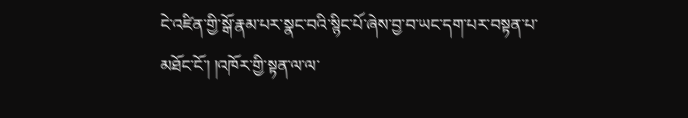ངེ་འཛིན་གྱི་སྒོ་རྣམ་པར་སྣང་བའི་སྙིང་པོ་ཞེས་བྱ་བ་ཡང་དག་པར་བསྟན་པ་མཐོང་ངོ་། །འཁོར་གྱི་སྟན་ལ་ལ་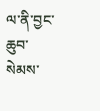ལ་ནི་བྱང་ཆུབ་སེམས་